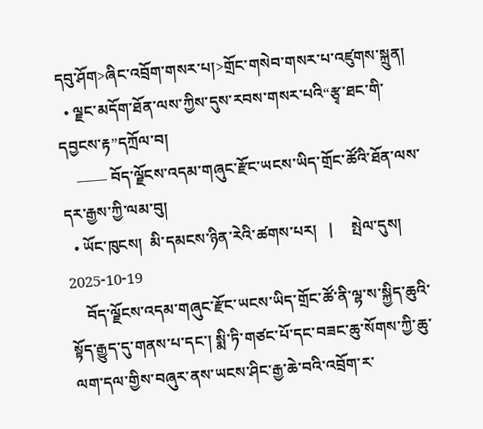དབུ་ཤོག>ཞིང་འབྲོག་གསར་པ།>གྲོང་གསེབ་གསར་པ་འཛུགས་སྐྲུན།
  • ལྗང་མདོག་ཐོན་ལས་ཀྱིས་དུས་རབས་གསར་པའི“རྩྭ་ཐང་གི་དབྱངས་རྟ”དཀྲོལ་བ།
    —— བོད་ལྗོངས་འདམ་གཞུང་རྫོང་ཡངས་ཡིད་གྲོང་ཚོའི་ཐོན་ལས་དར་རྒྱས་ཀྱི་ལམ་བུ།
  • ཡོང་ཁུངས།  མི་དམངས་ཉིན་རེའི་ཚགས་པར།   |     སྤེལ་དུས།  2025-10-19
    བོད་ལྗོངས་འདམ་གཞུང་རྫོང་ཡངས་ཡིད་གྲོང་ཚོ་ནི་ལྷ་ས་སྐྱིད་ཆུའི་སྟོད་རྒྱུད་དུ་གནས་པ་དང་། སྨི་ཏི་གཙང་པོ་དང་བཟང་ཆུ་སོགས་ཀྱི་ཆུ་ལག་དལ་གྱིས་བཞུར་ནས་ཡངས་ཤིང་རྒྱ་ཆེ་བའི་འབྲོག་ར་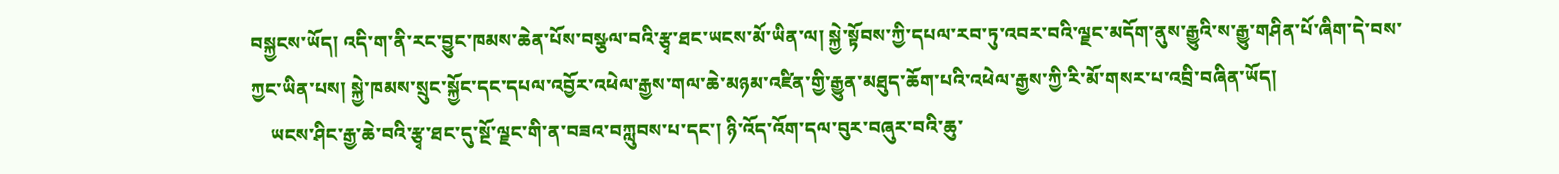བསྐྱངས་ཡོད། འདི་ག་ནི་རང་བྱུང་ཁམས་ཆེན་པོས་བསྩལ་བའི་རྩྭ་ཐང་ཡངས་མོ་ཡིན་ལ། སྐྱེ་སྟོབས་ཀྱི་དཔལ་རབ་ཏུ་འབར་བའི་ལྗང་མདོག་ནུས་རྒྱུའི་ས་རྒྱུ་གཤིན་པོ་ཞིག་དེ་བས་ཀྱང་ཡིན་པས། སྐྱེ་ཁམས་སྲུང་སྐྱོང་དང་དཔལ་འབྱོར་འཕེལ་རྒྱས་གལ་ཆེ་མཉམ་འཛིན་གྱི་རྒྱུན་མཐུད་ཆོག་པའི་འཕེལ་རྒྱས་ཀྱི་རི་མོ་གསར་པ་འབྲི་བཞིན་ཡོད།
    ཡངས་ཤིང་རྒྱ་ཆེ་བའི་རྩྭ་ཐང་དུ་སྔོ་ལྗང་གི་ན་བཟའ་བཀླུབས་པ་དང་། ཉི་འོད་འོག་དལ་བུར་བཞུར་བའི་ཆུ་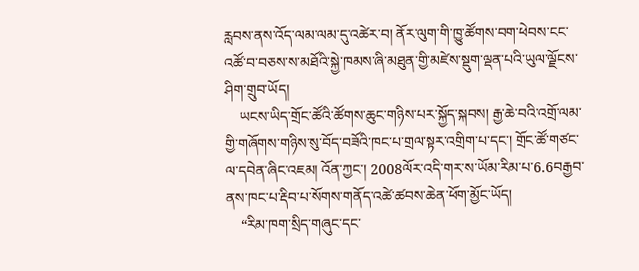རླབས་ནས་འོད་ལམ་ལམ་དུ་འཚེར་བ། ནོར་ལུག་གི་ཁྱུ་ཚོགས་བག་ཕེབས་ངང་འཚོ་བ་བཅས་ས་མཐོའི་སྐྱེ་ཁམས་ཞི་མཐུན་གྱི་མཛེས་སྡུག་ལྡན་པའི་ཡུལ་ལྗོངས་ཤིག་གྲུབ་ཡོད།
    ཡངས་ཡིད་གྲོང་ཚོའི་ཚོགས་ཆུང་གཉིས་པར་སྐྱོད་སྐབས། རྒྱ་ཆེ་བའི་འགྲོ་ལམ་གྱི་གཞོགས་གཉིས་སུ་བོད་བཟོའི་ཁང་པ་གྲལ་སྟར་འགྲིག་པ་དང་། གྲོང་ཚོ་གཙང་ལ་དབེན་ཞིང་འཇམ། འོན་ཀྱང་། 2008ལོར་འདི་གར་ས་ཡོམ་རིམ་པ་6.6བརྒྱབ་ནས་ཁང་པ་རྡིབ་པ་སོགས་གནོད་འཚེ་ཚབས་ཆེན་ཕོག་མྱོང་ཡོད།
    “རིམ་ཁག་སྲིད་གཞུང་དང་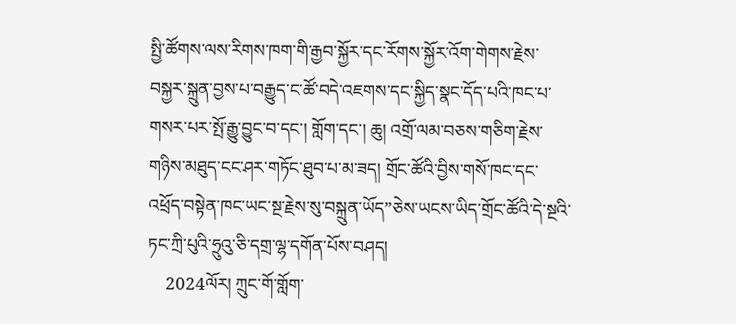སྤྱི་ཚོགས་ལས་རིགས་ཁག་གི་རྒྱབ་སྐྱོར་དང་རོགས་སྐྱོར་འོག་གེགས་རྗེས་བསྐྱར་སྐྲུན་བྱས་པ་བརྒྱུད་ང་ཚོ་བདེ་འཇགས་དང་སྐྱིད་སྣང་དོད་པའི་ཁང་པ་གསར་པར་སྤོ་རྒྱུ་བྱུང་བ་དང་། གློག་དང་། ཆུ། འགྲོ་ལམ་བཅས་གཅིག་རྗེས་གཉིས་མཐུད་ངང་ཤར་གཏོང་ཐུབ་པ་མ་ཟད། གྲོང་ཚོའི་བྱིས་གསོ་ཁང་དང་འཕྲོད་བསྟེན་ཁང་ཡང་སྔ་རྗེས་སུ་བསྐྲུན་ཡོད”ཅེས་ཡངས་ཡིད་གྲོང་ཚོའི་དེ་སྔའི་ཏང་ཀྲི་པུའི་ཧྲུའུ་ཅི་དགྲ་ལྷ་དགོན་པོས་བཤད།
    2024ལོར། ཀྲུང་གོ་གློག་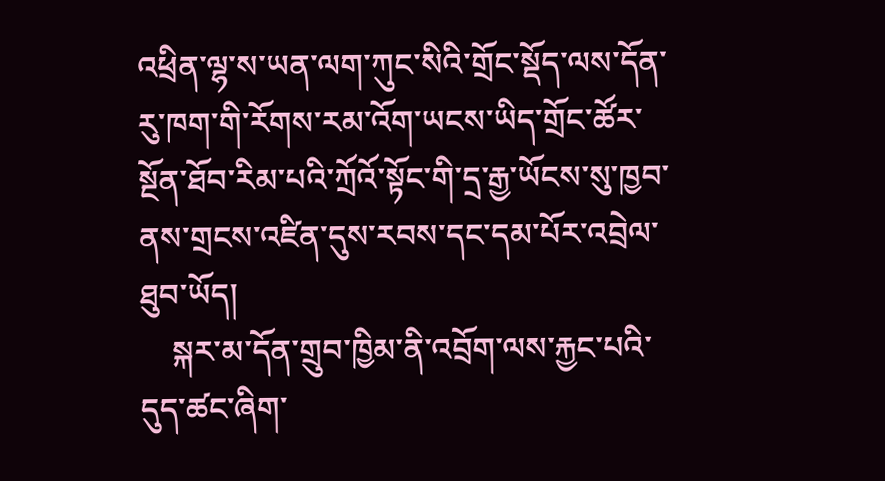འཕྲིན་ལྷ་ས་ཡན་ལག་ཀུང་སིའི་གྲོང་སྡོད་ལས་དོན་རུ་ཁག་གི་རོགས་རམ་འོག་ཡངས་ཡིད་གྲོང་ཚོར་སྔོན་ཐོབ་རིམ་པའི་ཀྲོའོ་སྟོང་གི་དྲ་རྒྱ་ཡོངས་སུ་ཁྱབ་ནས་གྲངས་འཛིན་དུས་རབས་དང་དམ་པོར་འབྲེལ་ཐུབ་ཡོད།
    སྐར་མ་དོན་གྲུབ་ཁྱིམ་ནི་འབྲོག་ལས་རྐྱང་པའི་དུད་ཚང་ཞིག་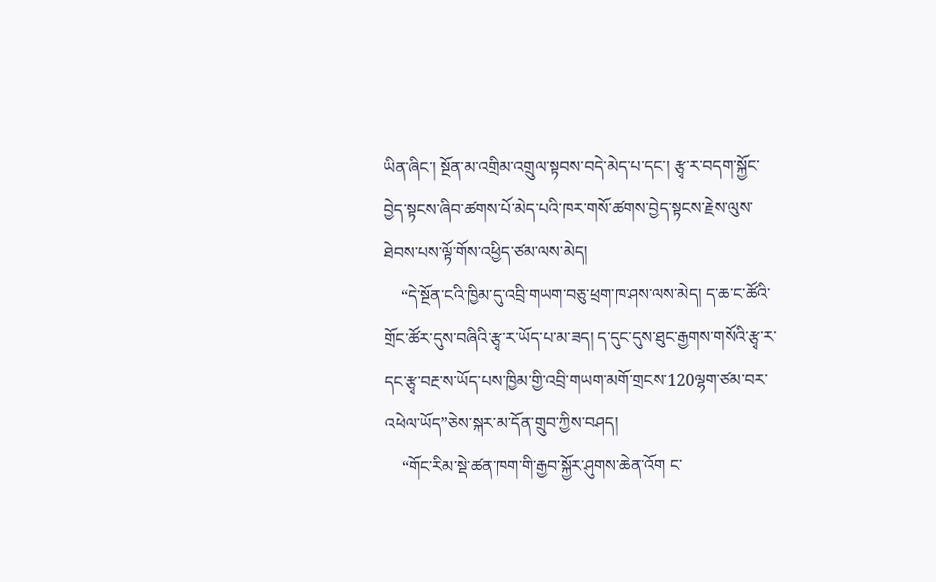ཡིན་ཞིང་། སྔོན་མ་འགྲིམ་འགྲུལ་སྟབས་བདེ་མེད་པ་དང་། རྩྭ་ར་བདག་སྐྱོང་བྱེད་སྟངས་ཞིབ་ཚགས་པོ་མེད་པའི་ཁར་གསོ་ཚགས་བྱེད་སྟངས་རྗེས་ལུས་ཐེབས་པས་ལྟོ་གོས་འཕྱིད་ཙམ་ལས་མེད།
    “དེ་སྔོན་ངའི་ཁྱིམ་དུ་འབྲི་གཡག་བཅུ་ཕྲག་ཁ་ཤས་ལས་མེད། ད་ཆ་ང་ཚོའི་གྲོང་ཚོར་དུས་བཞིའི་རྩྭ་ར་ཡོད་པ་མ་ཟད། ད་དུང་དུས་ཐུང་རྒྱགས་གསོའི་རྩྭ་ར་དང་རྩྭ་བརྔ་ས་ཡོད་པས་ཁྱིམ་གྱི་འབྲི་གཡག་མགོ་གྲངས་120ལྷག་ཙམ་བར་འཕེལ་ཡོད”ཅེས་སྐར་མ་དོན་གྲུབ་ཀྱིས་བཤད།
    “གོང་རིམ་སྡེ་ཚན་ཁག་གི་རྒྱབ་སྐྱོར་ཤུགས་ཆེན་འོག ང་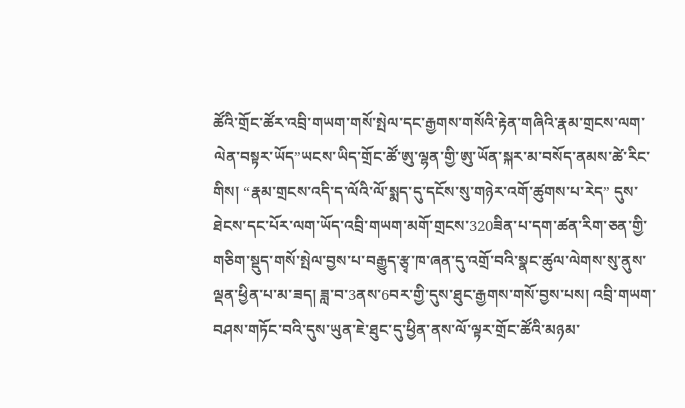ཚོའི་གྲོང་ཚོར་འབྲི་གཡག་གསོ་སྤེལ་དང་རྒྱགས་གསོའི་རྟེན་གཞིའི་རྣམ་གྲངས་ལག་ལེན་བསྟར་ཡོད”ཡངས་ཡིད་གྲོང་ཚོ་ཨུ་ལྷན་གྱི་ཨུ་ཡོན་སྐར་མ་བསོད་ནམས་ཚེ་རིང་གིས། “རྣམ་གྲངས་འདི་ད་ལོའི་ལོ་སྨད་དུ་དངོས་སུ་གཉེར་འགོ་ཚུགས་པ་རེད” དུས་ཐེངས་དང་པོར་ལག་ཡོད་འབྲི་གཡག་མགོ་གྲངས་320ཟིན་པ་དག་ཚན་རིག་ཅན་གྱི་གཅིག་སྡུད་གསོ་སྤེལ་བྱས་པ་བརྒྱུད་རྩྭ་ཁ་ཞན་དུ་འགྲོ་བའི་སྣང་ཚུལ་ལེགས་སུ་ནུས་ལྡན་ཕྱིན་པ་མ་ཟད། ཟླ་བ་3ནས་6བར་གྱི་དུས་ཐུང་རྒྱགས་གསོ་བྱས་པས། འབྲི་གཡག་བཤས་གཏོང་བའི་དུས་ཡུན་ཇེ་ཐུང་དུ་ཕྱིན་ནས་ལོ་ལྟར་གྲོང་ཚོའི་མཉམ་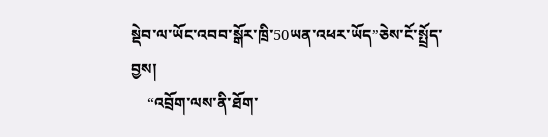སྡེབ་ལ་ཡོང་འབབ་སྒོར་ཁྲི་50ཡན་འཕར་ཡོད”ཅེས་ངོ་སྤྲོད་བྱས།
    “འབྲོག་ལས་ནི་ཐོག་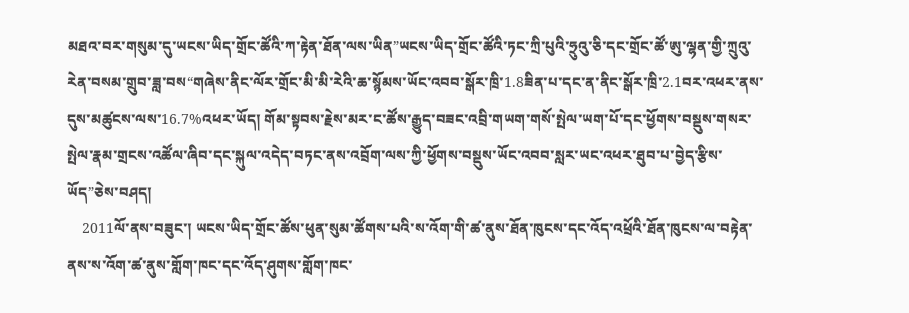མཐའ་བར་གསུམ་དུ་ཡངས་ཡིད་གྲོང་ཚོའི་ཀ་རྟེན་ཐོན་ལས་ཡིན”ཡངས་ཡིད་གྲོང་ཚོའི་ཏང་ཀྲི་པུའི་ཧྲུའུ་ཅི་དང་གྲོང་ཚོ་ཨུ་ལྷན་གྱི་ཀྲུའུ་རེན་བསམ་གྲུབ་ཟླ་བས“གཞེས་ནིང་ལོར་གྲོང་མི་མི་རེའི་ཆ་སྙོམས་ཡོང་འབབ་སྒོར་ཁྲི་1.8ཟིན་པ་དང་ན་ནིང་སྒོར་ཁྲི་2.1བར་འཕར་ནས་དུས་མཚུངས་ལས་16.7%འཕར་ཡོད། གོམ་སྟབས་རྗེས་མར་ང་ཚོས་རྒྱུད་བཟང་འབྲི་གཡག་གསོ་སྤེལ་ཡག་པོ་དང་ཕྱོགས་བསྡུས་གསར་སྤེལ་རྣམ་གྲངས་འཚོལ་ཞིབ་དང་སྐུལ་འདེད་བཏང་ནས་འབྲོག་ལས་ཀྱི་ཕྱོགས་བསྡུས་ཡོང་འབབ་སླར་ཡང་འཕར་ཐུབ་པ་བྱེད་རྩིས་ཡོད”ཅེས་བཤད།
    2011ལོ་ནས་བཟུང་། ཡངས་ཡིད་གྲོང་ཚོས་ཕུན་སུམ་ཚོགས་པའི་ས་འོག་གི་ཚ་ནུས་ཐོན་ཁུངས་དང་འོད་འཕྲོའི་ཐོན་ཁུངས་ལ་བརྟེན་ནས་ས་འོག་ཚ་ནུས་གློག་ཁང་དང་འོད་ཤུགས་གློག་ཁང་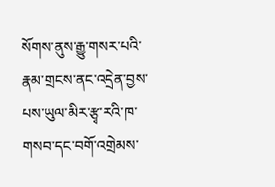སོགས་ནུས་རྒྱུ་གསར་པའི་རྣམ་གྲངས་ནང་འདྲེན་བྱས་པས་ཡུལ་མིར་རྩྭ་རའི་ཁ་གསབ་དང་བགོ་འགྲེམས་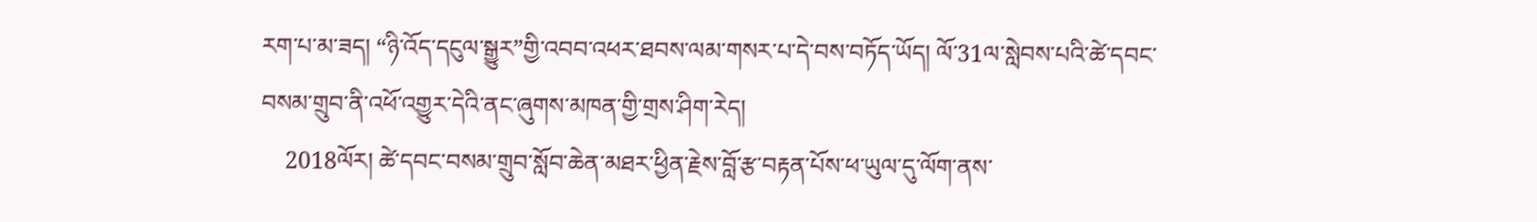རག་པ་མ་ཟད། “ཉི་འོད་དངུལ་སྒྱུར”གྱི་འབབ་འཕར་ཐབས་ལམ་གསར་པ་དེ་བས་བཏོད་ཡོད། ལོ་31ལ་སླེབས་པའི་ཚེ་དབང་བསམ་གྲུབ་ནི་འཕོ་འགྱུར་དེའི་ནང་ཞུགས་མཁན་གྱི་གྲས་ཤིག་རེད།
    2018ལོར། ཚེ་དབང་བསམ་གྲུབ་སློབ་ཆེན་མཐར་ཕྱིན་རྗེས་བློ་རྩ་བརྟན་པོས་ཕ་ཡུལ་དུ་ལོག་ནས་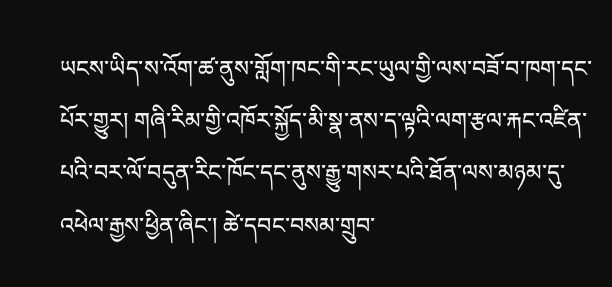ཡངས་ཡིད་ས་འོག་ཚ་ནུས་གློག་ཁང་གི་རང་ཡུལ་གྱི་ལས་བཟོ་བ་ཁག་དང་པོར་གྱུར། གཞི་རིམ་གྱི་འཁོར་སྐྱོད་མི་སྣ་ནས་ད་ལྟའི་ལག་རྩལ་རྐང་འཛིན་པའི་བར་ལོ་བདུན་རིང་ཁོང་དང་ནུས་རྒྱུ་གསར་པའི་ཐོན་ལས་མཉམ་དུ་འཕེལ་རྒྱས་ཕྱིན་ཞིང་། ཚེ་དབང་བསམ་གྲུབ་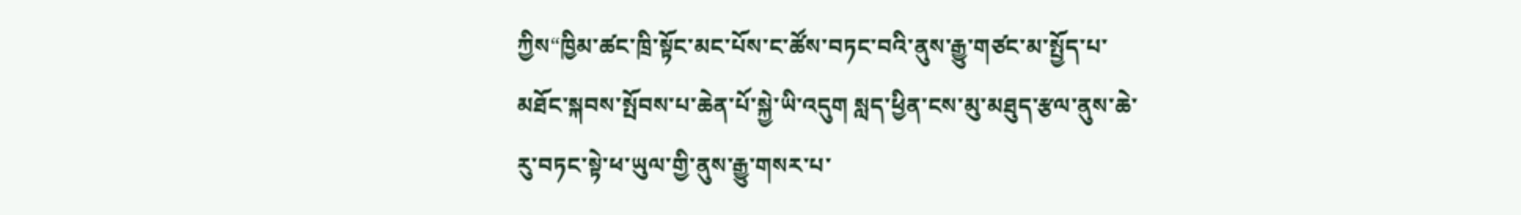ཀྱིས“ཁྱིམ་ཚང་ཁྲི་སྟོང་མང་པོས་ང་ཚོས་བཏང་བའི་ནུས་རྒྱུ་གཙང་མ་སྤྱོད་པ་མཐོང་སྐབས་སྤོབས་པ་ཆེན་པོ་སྐྱེ་ཡི་འདུག སླད་ཕྱིན་ངས་མུ་མཐུད་རྩལ་ནུས་ཆེ་རུ་བཏང་སྟེ་ཕ་ཡུལ་གྱི་ནུས་རྒྱུ་གསར་པ་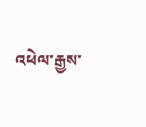འཕེལ་རྒྱས་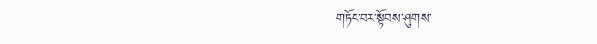གཏོང་བར་སྟོབས་ཤུགས་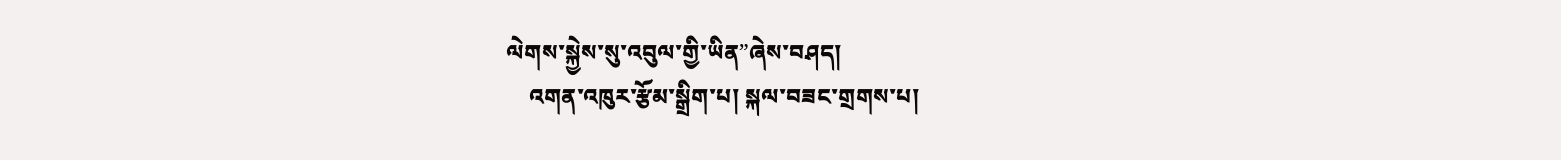ལེགས་སྐྱེས་སུ་འབུལ་གྱི་ཡིན”ཞེས་བཤད།
    འགན་འཁུར་རྩོམ་སྒྲིག་པ། སྐལ་བཟང་གྲགས་པ།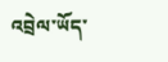འབྲེལ་ཡོད་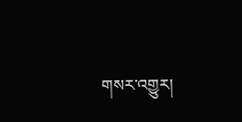གསར་འགྱུར།